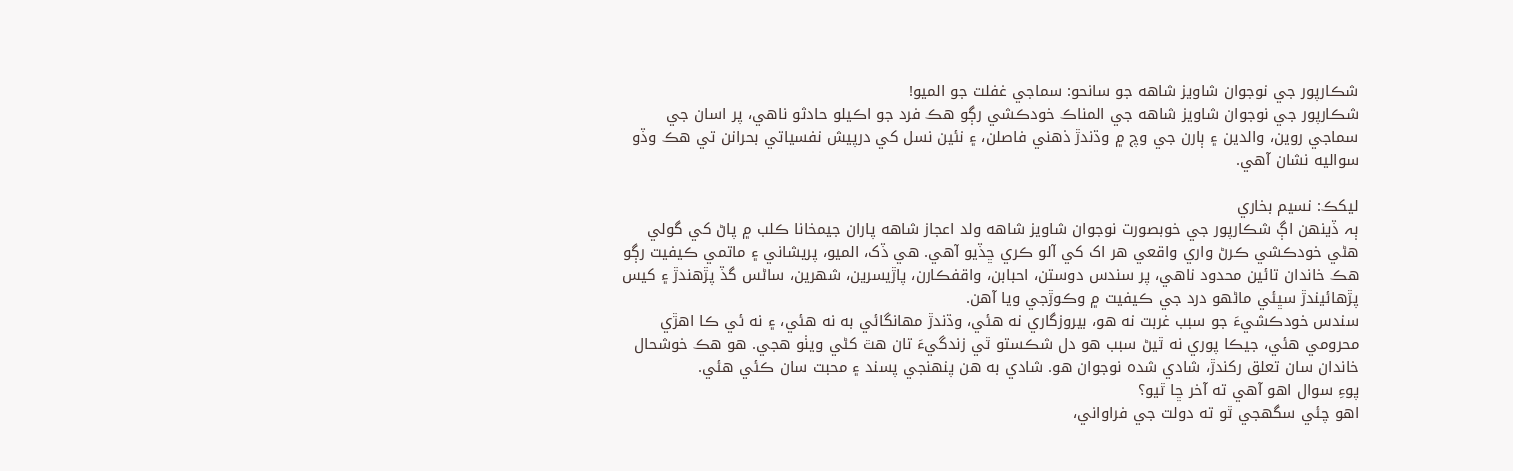شڪارپور جي نوجوان شاويز شاهه جو سانحو: سماجي غفلت جو الميو!
شڪارپور جي نوجوان شاويز شاهه جي المناڪ خودڪشي رڳو هڪ فرد جو اڪيلو حادثو ناهي، پر اسان جي سماجي روين، والدين ۽ ٻارن جي وچ ۾ وڌندڙ ذهني فاصلن، ۽ نئين نسل کي درپيش نفسياتي بحرانن تي هڪ وڏو سواليه نشان آهي.

ليکڪ: نسيم بخاري
ٻہ ڏينھن اڳ شڪارپور جي خوبصورت نوجوان شاويز شاهه ولد اعجاز شاهه پاران جيمخانا ڪلب ۾ پاڻ کي گولي هڻي خودڪشي ڪرڻ واري واقعي هر اک کي آلو ڪري ڇڏيو آهي. هي ڏک، الميو، پريشاني ۽ ماتمي ڪيفيت رڳو هڪ خاندان تائين محدود ناهي، پر سندس دوستن، احبابن، واقفڪارن، پاڙيسرين، شهرين، ساڻس گڏ پڙهندڙ ۽ کيس پڙهائيندڙ سڀئي ماڻهو درد جي ڪيفيت ۾ وڪوڙجي ويا آهن.
سندس خودڪشيءَ جو سبب غربت نه هو، بيروزگاري نه هئي، وڌندڙ مهانگائي به نه هئي، ۽ نه ئي ڪا اهڙي محرومي هئي، جيڪا پوري نه ٿيڻ سبب هو دل شڪستو ٿي زندگيءَ تان هٿ کڻي ويٺو هجي. هو هڪ خوشحال خاندان سان تعلق رکندڙ، شادي شده نوجوان هو. شادي به هن پنهنجي پسند ۽ محبت سان ڪئي هئي.
پوءِ سوال اهو آهي ته آخر ڇا ٿيو؟
اهو چئي سگهجي ٿو ته دولت جي فراواني،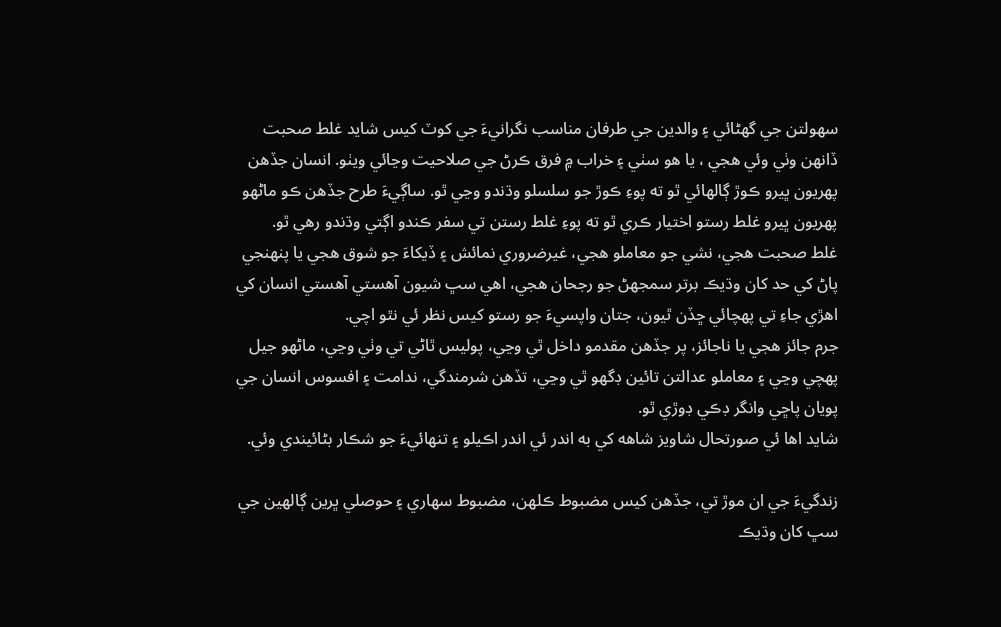سهولتن جي گهڻائي ۽ والدين جي طرفان مناسب نگرانيءَ جي کوٽ کيس شايد غلط صحبت ڏانهن وٺي وئي ھجي ، يا هو سٺي ۽ خراب ۾ فرق ڪرڻ جي صلاحيت وڃائي ويٺو. انسان جڏهن پهريون ڀيرو ڪوڙ ڳالهائي ٿو ته پوءِ ڪوڙ جو سلسلو وڌندو وڃي ٿو. ساڳيءَ طرح جڏهن ڪو ماڻهو پهريون ڀيرو غلط رستو اختيار ڪري ٿو ته پوءِ غلط رستن تي سفر ڪندو اڳتي وڌندو رهي ٿو.
غلط صحبت هجي، نشي جو معاملو هجي، غيرضروري نمائش ۽ ڏيکاءَ جو شوق هجي يا پنهنجي پاڻ کي حد کان وڌيڪ برتر سمجهڻ جو رجحان هجي، اهي سڀ شيون آهستي آهستي انسان کي اهڙي جاءِ تي پهچائي ڇڏن ٿيون، جتان واپسيءَ جو رستو کيس نظر ئي نٿو اچي.
جرم جائز هجي يا ناجائز، پر جڏهن مقدمو داخل ٿي وڃي، پوليس ٿاڻي تي وٺي وڃي، ماڻهو جيل پهچي وڃي ۽ معاملو عدالتن تائين ڊگهو ٿي وڃي، تڏهن شرمندگي، ندامت ۽ افسوس انسان جي پويان پاڇي وانگر ڊڪي ڊوڙي ٿو.
شايد اها ئي صورتحال شاويز شاهه کي به اندر ئي اندر اڪيلو ۽ تنهائيءَ جو شڪار بڻائيندي وئي.

زندگيءَ جي ان موڙ تي، جڏهن کيس مضبوط ڪلهن، مضبوط سهاري ۽ حوصلي ڀرين ڳالهين جي سڀ کان وڌيڪ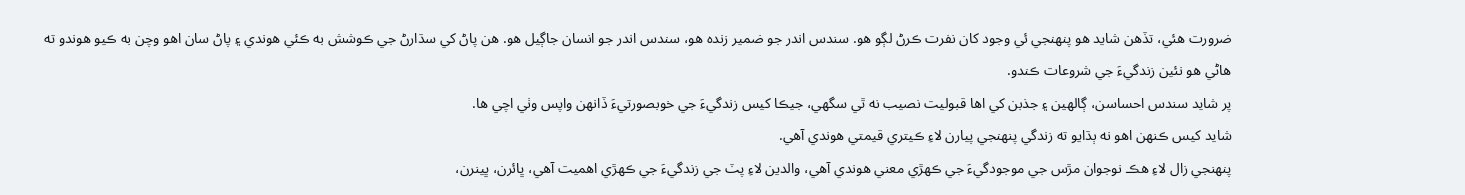ضرورت هئي، تڏهن شايد هو پنهنجي ئي وجود کان نفرت ڪرڻ لڳو هو. سندس اندر جو ضمير زنده هو، سندس اندر جو انسان جاڳيل هو. هن پاڻ کي سڌارڻ جي ڪوشش به ڪئي هوندي ۽ پاڻ سان اهو وچن به ڪيو هوندو ته هاڻي هو نئين زندگيءَ جي شروعات ڪندو.
پر شايد سندس احساسن، ڳالهين ۽ جذبن کي اها قبوليت نصيب نه ٿي سگهي، جيڪا کيس زندگيءَ جي خوبصورتيءَ ڏانهن واپس وٺي اچي ها.
شايد کيس ڪنهن اهو نه ٻڌايو ته زندگي پنهنجي پيارن لاءِ ڪيتري قيمتي هوندي آهي.
پنهنجي زال لاءِ هڪ نوجوان مڙس جي موجودگيءَ جي ڪهڙي معني ھوندي آهي، والدين لاءِ پٽ جي زندگيءَ جي ڪهڙي اهميت آهي، ڀائرن، ڀينرن،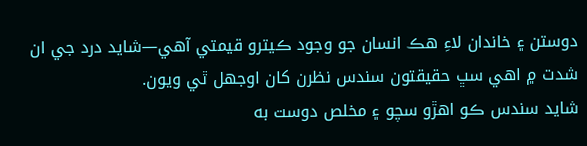دوستن ۽ خاندان لاءِ هڪ انسان جو وجود ڪيترو قيمتي آهي—شايد درد جي ان شدت ۾ اهي سڀ حقيقتون سندس نظرن کان اوجهل ٿي ويون.
شايد سندس ڪو اهڙو سچو ۽ مخلص دوست به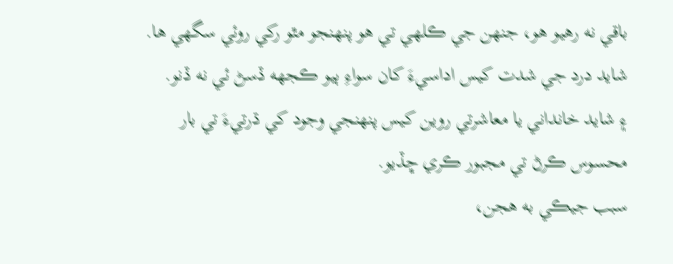باقي نه رهيو هو، جنهن جي ڪلهي تي هو پنهنجو مٿو رکي روئي سگهي ھا.
شايد درد جي شدت کيس اداسيءَ کان سواءِ ٻيو ڪجهه ڏسڻ ئي نه ڏنو.
۽ شايد خانداني يا معاشرتي روين کيس پنهنجي وجود کي ڌرتيءَ تي بار محسوس ڪرڻ تي مجبور ڪري ڇڏيو.
سبب جيڪي به هجن،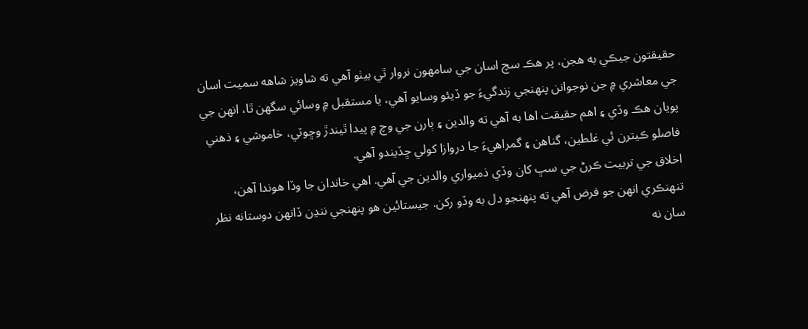حقيقتون جيڪي به هجن، پر هڪ سچ اسان جي سامهون نروار ٿي بيٺو آهي ته شاويز شاهه سميت اسان جي معاشري ۾ جن نوجوانن پنهنجي زندگيءَ جو ڏيئو وسايو آهي، يا مستقبل ۾ وسائي سگهن ٿا، انهن جي پويان هڪ وڏي ۽ اهم حقيقت اها به آهي ته والدين ۽ ٻارن جي وچ ۾ پيدا ٿيندڙ وڇوٽي، خاموشي ۽ ذهني فاصلو ڪيترن ئي غلطين، گناهن ۽ گمراهيءَ جا دروازا کولي ڇڏيندو آهي.
اخلاق جي تربيت ڪرڻ جي سڀ کان وڏي ذميواري والدين جي آهي. اهي خاندان جا وڏا هوندا آهن، تنهنڪري انهن جو فرض آهي ته پنهنجو دل به وڏو رکن. جيستائين هو پنهنجي ننڍن ڏانهن دوستانه نظر سان نه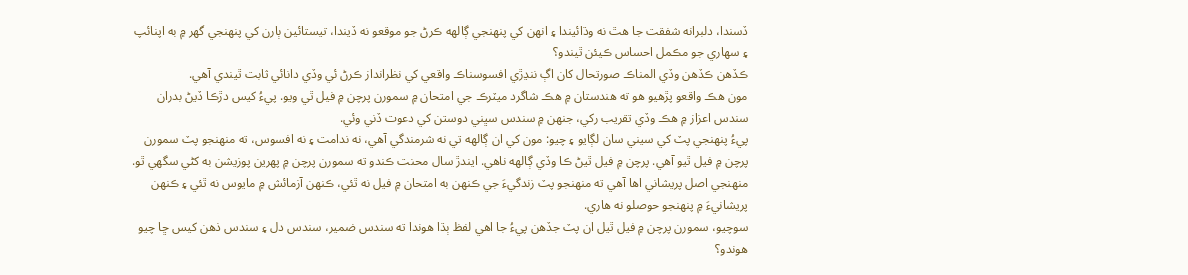ڏسندا، دلبرانه شفقت جا هٿ نه وڌائيندا ۽ انهن کي پنهنجي ڳالهه ڪرڻ جو موقعو نه ڏيندا، تيستائين ٻارن کي پنهنجي گهر ۾ به اپنائپ ۽ سهاري جو مڪمل احساس ڪيئن ٿيندو؟
ڪڏهن ڪڏهن وڏي المناڪ صورتحال کان اڳ ننڍڙي افسوسناڪ واقعي کي نظرانداز ڪرڻ ئي وڏي دانائي ثابت ٿيندي آهي.
مون هڪ واقعو پڙهيو هو ته هندستان ۾ هڪ شاگرد ميٽرڪ جي امتحان ۾ سمورن پرچن ۾ فيل ٿي ويو. پيءُ کيس دڙڪا ڏيڻ بدران سندس اعزاز ۾ هڪ وڏي تقريب رکي، جنهن ۾ سندس سڀني دوستن کي دعوت ڏني وئي.
پيءُ پنهنجي پٽ کي سيني سان لڳايو ۽ چيو: مون کي ان ڳالهه تي نه شرمندگي آهي، نه ندامت ۽ نه افسوس، ته منهنجو پٽ سمورن پرچن ۾ فيل ٿيو آهي. پرچن ۾ فيل ٿيڻ ڪا وڏي ڳالهه ناهي. ايندڙ سال محنت ڪندو ته سمورن پرچن ۾ پهرين پوزيشن به کڻي سگهي ٿو. منهنجي اصل پريشاني اها آهي ته منهنجو پٽ زندگيءَ جي ڪنهن به امتحان ۾ فيل نه ٿئي، ڪنهن آزمائش ۾ مايوس نه ٿئي ۽ ڪنهن پريشانيءَ ۾ پنهنجو حوصلو نه هاري.
سوچيو، سمورن پرچن ۾ فيل ٿيل ان پٽ جڏهن پيءُ جا اهي لفظ ٻڌا هوندا ته سندس ضمير، سندس دل ۽ سندس ذهن کيس ڇا چيو هوندو؟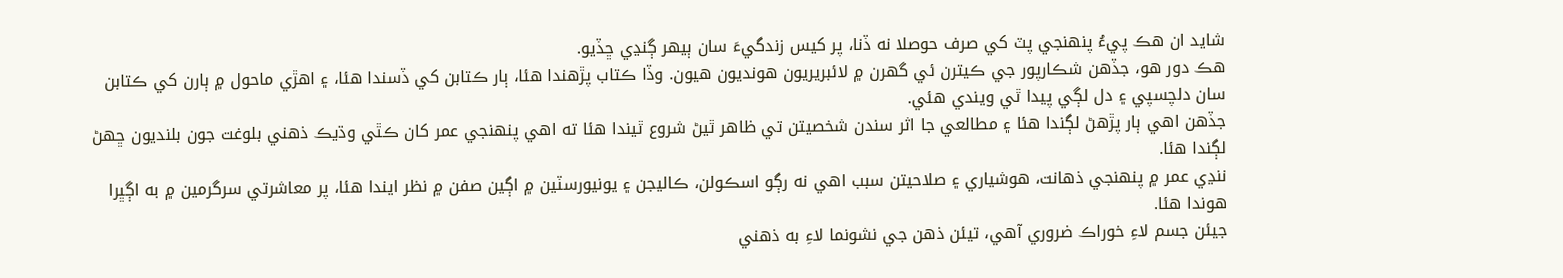شايد ان هڪ پيءُ پنهنجي پٽ کي صرف حوصلا نه ڏنا، پر کيس زندگيءَ سان ٻيهر ڳنڍي ڇڏيو.
هڪ دور هو، جڏهن شڪارپور جي ڪيترن ئي گهرن ۾ لائبريريون هونديون هيون. وڏا ڪتاب پڙهندا هئا، ٻار ڪتابن کي ڏسندا هئا، ۽ اهڙي ماحول ۾ ٻارن کي ڪتابن سان دلچسپي ۽ دل لڳي پيدا ٿي ويندي هئي.
جڏهن اهي ٻار پڙهڻ لڳندا هئا ۽ مطالعي جا اثر سندن شخصيتن تي ظاهر ٿيڻ شروع ٿيندا هئا ته اهي پنهنجي عمر کان ڪٿي وڌيڪ ذهني بلوغت جون بلنديون ڇهڻ لڳندا هئا.
ننڍي عمر ۾ پنهنجي ذهانت، هوشياري ۽ صلاحيتن سبب اهي نه رڳو اسڪولن، ڪاليجن ۽ يونيورسٽين ۾ اڳين صفن ۾ نظر ايندا هئا، پر معاشرتي سرگرمين ۾ به اڳڀرا هوندا هئا.
جيئن جسم لاءِ خوراڪ ضروري آهي، تيئن ذهن جي نشونما لاءِ به ذهني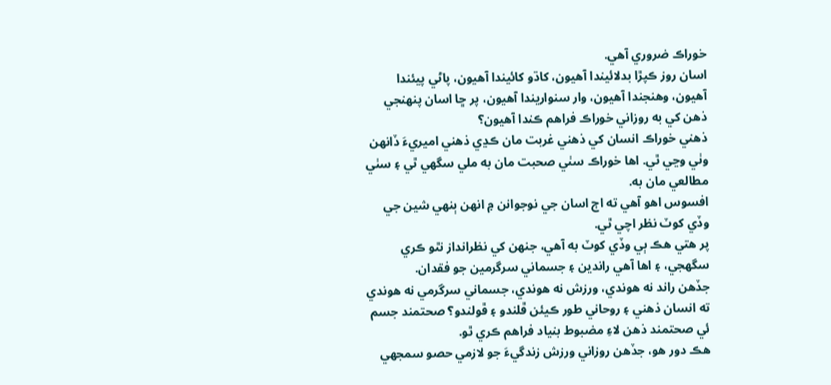خوراڪ ضروري آهي.
اسان روز ڪپڙا بدلائيندا آهيون، کاڌو کائيندا آهيون، پاڻي پيئندا آهيون، وهنجندا آهيون، وار سنواريندا آهيون، پر ڇا اسان پنهنجي ذهن کي به روزاني خوراڪ فراهم ڪندا آهيون؟
ذهني خوراڪ انسان کي ذهني غربت مان ڪڍي ذهني اميريءَ ڏانهن وٺي وڃي ٿي. اها خوراڪ سٺي صحبت مان به ملي سگهي ٿي ۽ سٺي مطالعي مان به.
افسوس اهو آهي ته اڄ اسان جي نوجوانن ۾ انهن ٻنهي شين جي وڏي کوٽ نظر اچي ٿي.
پر هتي هڪ ٻي وڏي کوٽ به آهي، جنهن کي نظرانداز نٿو ڪري سگهجي، ۽ اها آهي راندين ۽ جسماني سرگرمين جو فقدان.
جڏهن راند نه هوندي، ورزش نه هوندي، جسماني سرگرمي نه هوندي ته انسان ذهني ۽ روحاني طور ڪيئن ڦلندو ۽ ڦولندو؟ صحتمند جسم ئي صحتمند ذهن لاءِ مضبوط بنياد فراهم ڪري ٿو.
هڪ دور هو، جڏهن روزاني ورزش زندگيءَ جو لازمي حصو سمجهي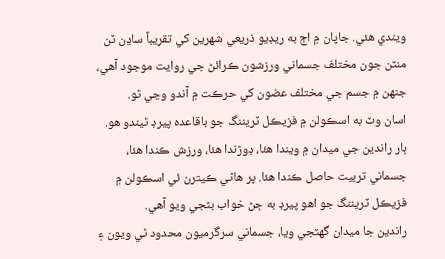ويندي هئي. جاپان ۾ اڄ به ريڊيو ذريعي شهرين کي تقريباً ساڍن ٽن منٽن جون مختلف جسماني ورزشون ڪرائڻ جي روايت موجود آهي، جنهن ۾ جسم جي مختلف عضون کي حرڪت ۾ آندو وڃي ٿو.
اسان وٽ به اسڪولن ۾ فزيڪل ٽريننگ جو باقاعده پيرڊ ٿيندو هو. ٻار راندين جي ميدان ۾ ويندا هئا، ڊوڙندا هئا، ورزش ڪندا هئا، جسماني تربيت حاصل ڪندا هئا. پر هاڻي ڪيترن ئي اسڪولن ۾ فزيڪل ٽريننگ جو اهو پيرڊ به ڄڻ خواب بڻجي ويو آهي.
راندين جا ميدان گهٽجي ويا، جسماني سرگرميون محدود ٿي ويون ۽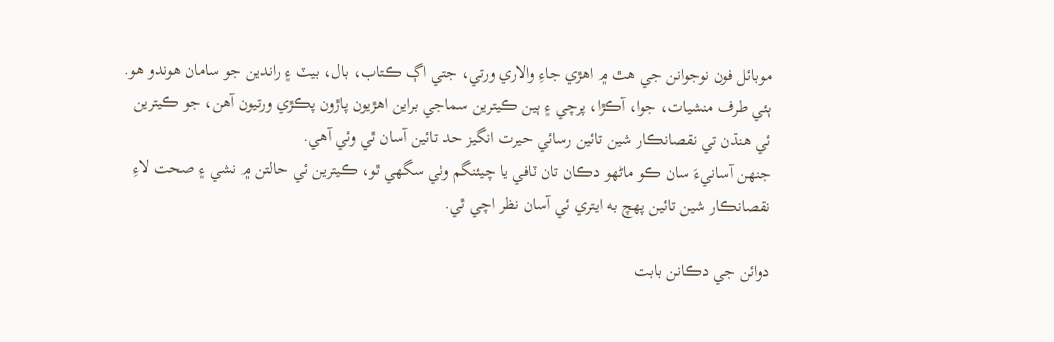موبائل فون نوجوانن جي هٿ ۾ اهڙي جاءِ والاري ورتي، جتي اڳ ڪتاب، بال، بيٽ ۽ راندين جو سامان هوندو هو.
ٻئي طرف منشيات، جوا، آڪڙا، پرچي ۽ ٻين ڪيترين سماجي براين اهڙيون پاڙون پڪڙي ورتيون آهن، جو ڪيترين ئي هنڌن تي نقصانڪار شين تائين رسائي حيرت انگيز حد تائين آسان ٿي وئي آهي.
جنهن آسانيءَ سان ڪو ماڻهو دڪان تان ٽافي يا چيئنگم وٺي سگهي ٿو، ڪيترين ئي حالتن ۾ نشي ۽ صحت لاءِ نقصانڪار شين تائين پهچ به ايتري ئي آسان نظر اچي ٿي.

دوائن جي دڪانن بابت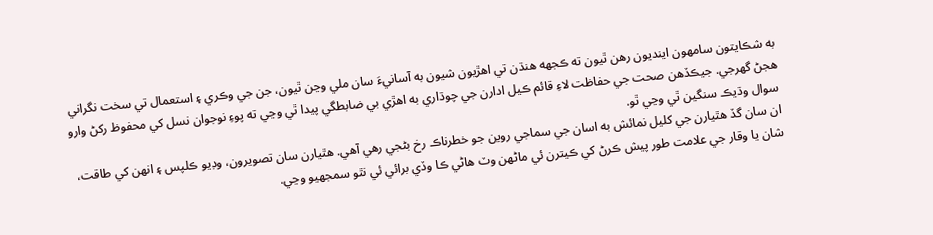به شڪايتون سامهون اينديون رهن ٿيون ته ڪجهه هنڌن تي اهڙيون شيون به آسانيءَ سان ملي وڃن ٿيون، جن جي وڪري ۽ استعمال تي سخت نگراني هجڻ گهرجي. جيڪڏهن صحت جي حفاظت لاءِ قائم ڪيل ادارن جي چوڌاري به اهڙي بي ضابطگي پيدا ٿي وڃي ته پوءِ نوجوان نسل کي محفوظ رکڻ وارو سوال وڌيڪ سنگين ٿي وڃي ٿو.
ان سان گڏ هٿيارن جي کليل نمائش به اسان جي سماجي روين جو خطرناڪ رخ بڻجي رهي آهي. هٿيارن سان تصويرون، وڊيو ڪلپس ۽ انهن کي طاقت، شان يا وقار جي علامت طور پيش ڪرڻ کي ڪيترن ئي ماڻهن وٽ هاڻي ڪا وڏي برائي ئي نٿو سمجهيو وڃي.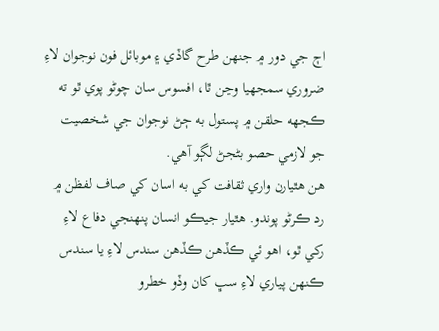اڄ جي دور ۾ جنهن طرح گاڏي ۽ موبائل فون نوجوان لاءِ ضروري سمجهيا وڃن ٿا، افسوس سان چوڻو پوي ٿو ته ڪجهه حلقن ۾ پستول به ڄڻ نوجوان جي شخصيت جو لازمي حصو بڻجڻ لڳو آهي.
هن هٿيارن واري ثقافت کي به اسان کي صاف لفظن ۾ رد ڪرڻو پوندو. هٿيار جيڪو انسان پنهنجي دفاع لاءِ رکي ٿو، اهو ئي ڪڏهن ڪڏهن سندس لاءِ يا سندس ڪنهن پياري لاءِ سڀ کان وڏو خطرو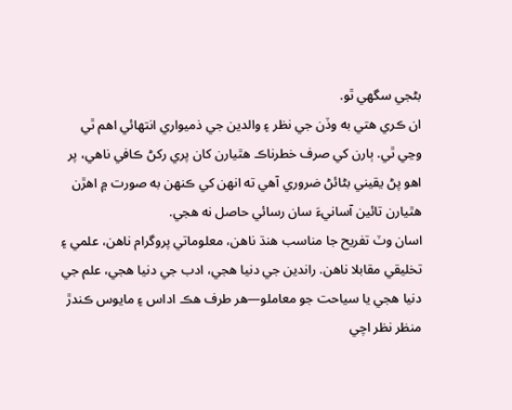بڻجي سگهي ٿو.
ان ڪري هتي به وڏن جي نظر ۽ والدين جي ذميواري انتهائي اهم ٿي وڃي ٿي. ٻارن کي صرف خطرناڪ هٿيارن کان پري رکڻ ڪافي ناهي، پر اهو پڻ يقيني بڻائڻ ضروري آهي ته انهن کي ڪنهن به صورت ۾ اهڙن هٿيارن تائين آسانيءَ سان رسائي حاصل نه هجي.
اسان وٽ تفريح جا مناسب هنڌ ناهن، معلوماتي پروگرام ناهن، علمي ۽ تخليقي مقابلا ناهن. راندين جي دنيا هجي، ادب جي دنيا هجي، علم جي دنيا هجي يا سياحت جو معاملو—هر طرف هڪ اداس ۽ مايوس ڪندڙ منظر نظر اچي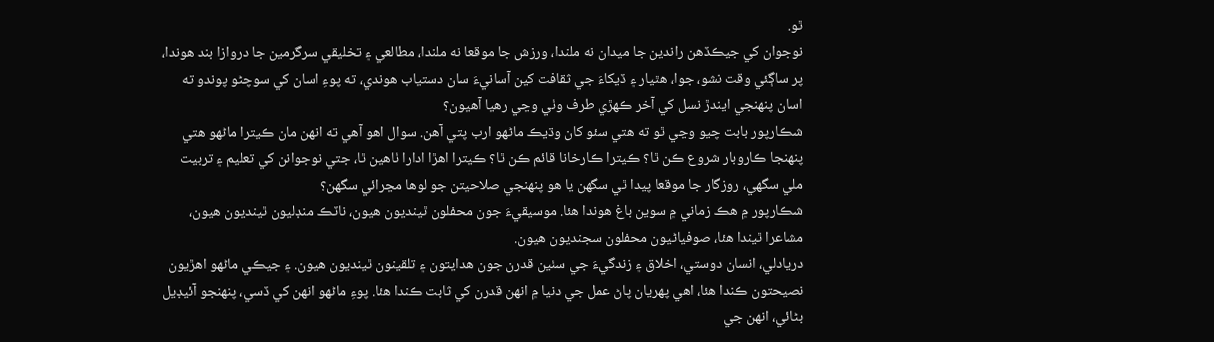ٿو.
نوجوان کي جيڪڏهن راندين جا ميدان نه ملندا، ورزش جا موقعا نه ملندا، مطالعي ۽ تخليقي سرگرمين جا دروازا بند هوندا، پر ساڳئي وقت نشو، جوا، هٿيار ۽ ڏيکاءَ جي ثقافت کين آسانيءَ سان دستياب هوندي، ته پوءِ اسان کي سوچڻو پوندو ته اسان پنهنجي ايندڙ نسل کي آخر ڪهڙي طرف وٺي وڃي رهيا آهيون؟
شڪارپور بابت چيو وڃي ٿو ته هتي سئو کان وڌيڪ ماڻهو ارب پتي آهن. سوال اهو آهي ته انهن مان ڪيترا ماڻهو هتي پنهنجا ڪاروبار شروع ڪن ٿا؟ ڪيترا ڪارخانا قائم ڪن ٿا؟ ڪيترا اهڙا ادارا ٺاهين ٿا، جتي نوجوانن کي تعليم ۽ تربيت ملي سگهي، روزگار جا موقعا پيدا ٿي سگهن يا هو پنهنجي صلاحيتن جو لوها مڃرائي سگهن؟
شڪارپور ۾ هڪ زماني ۾ سوين باغ هوندا هئا. موسيقيءَ جون محفلون ٿينديون هيون، ناٽڪ منڊليون ٿينديون هيون، مشاعرا ٿيندا هئا، صوفياڻيون محفلون سجنديون هيون.
دريادلي، انسان دوستي، اخلاق ۽ زندگيءَ جي سٺين قدرن جون هدايتون ۽ تلقينون ٿينديون هيون. ۽ جيڪي ماڻهو اهڙيون نصيحتون ڪندا هئا، اهي پهريان پاڻ عمل جي دنيا ۾ انهن قدرن کي ثابت ڪندا هئا. پوءِ ماڻهو انهن کي ڏسي، پنهنجو آئيڊيل بڻائي، انهن جي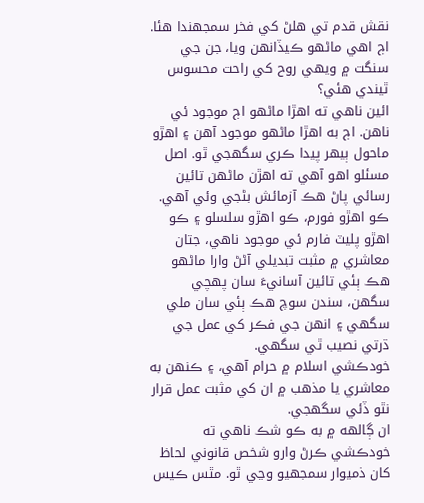نقش قدم تي هلڻ کي فخر سمجهندا هئا.
اڄ اهي ماڻهو ڪيڏانهن ويا، جن جي سنگت ۾ ويهي روح کي راحت محسوس ٿيندي هئي؟
ائين ناهي ته اهڙا ماڻهو اڄ موجود ئي ناهن. اڄ به اهڙا ماڻهو موجود آهن ۽ اهڙو ماحول ٻيهر پيدا ڪري سگهجي ٿو. اصل مسئلو اهو آهي ته اهڙن ماڻهن تائين رسائي پاڻ هڪ آزمائش بڻجي وئي آهي.
ڪو اهڙو فورم، ڪو اهڙو سلسلو ۽ ڪو اهڙو پليٽ فارم ئي موجود ناهي، جتان معاشري ۾ مثبت تبديلي آڻڻ وارا ماڻهو هڪ ٻئي تائين آسانيءَ سان پهچي سگهن، سندن سوچ هڪ ٻئي سان ملي سگهي ۽ انهن جي فڪر کي عمل جي ڌرتي نصيب ٿي سگهي.
خودڪشي اسلام ۾ حرام آهي، ۽ ڪنهن به معاشري يا مذهب ۾ ان کي مثبت عمل قرار نٿو ڏئي سگهجي.
ان ڳالهه ۾ به ڪو شڪ ناهي ته خودڪشي ڪرڻ وارو شخص قانوني لحاظ کان ذميوار سمجهيو وڃي ٿو. مٿس ڪيس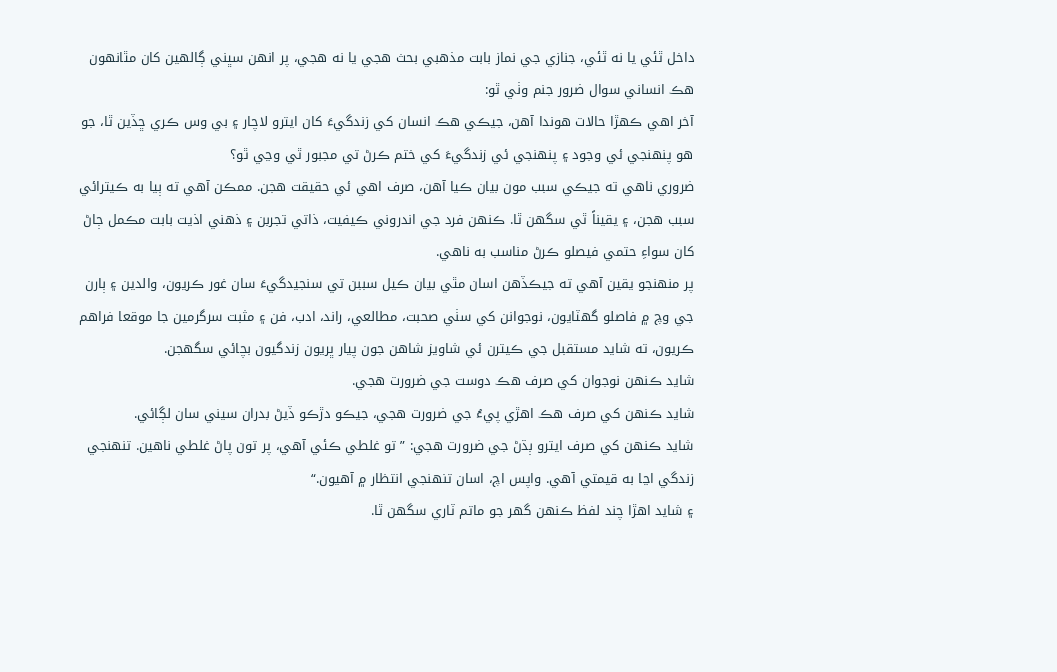داخل ٿئي يا نه ٿئي، جنازي جي نماز بابت مذهبي بحث هجي يا نه هجي، پر انهن سڀني ڳالهين کان مٿانهون هڪ انساني سوال ضرور جنم وٺي ٿو:
آخر اهي ڪهڙا حالات هوندا آهن، جيڪي هڪ انسان کي زندگيءَ کان ايترو لاچار ۽ بي وس ڪري ڇڏين ٿا، جو هو پنهنجي ئي وجود ۽ پنهنجي ئي زندگيءَ کي ختم ڪرڻ تي مجبور ٿي وڃي ٿو؟
ضروري ناهي ته جيڪي سبب مون بيان ڪيا آهن، صرف اهي ئي حقيقت هجن. ممڪن آهي ته ٻيا به ڪيترائي سبب هجن، ۽ يقيناً ٿي سگهن ٿا. ڪنهن فرد جي اندروني ڪيفيت، ذاتي تجربن ۽ ذهني اذيت بابت مڪمل ڄاڻ کان سواءِ حتمي فيصلو ڪرڻ مناسب به ناهي.
پر منهنجو يقين آهي ته جيڪڏهن اسان مٿي بيان ڪيل سببن تي سنجيدگيءَ سان غور ڪريون، والدين ۽ ٻارن جي وچ ۾ فاصلو گهٽايون، نوجوانن کي سٺي صحبت، مطالعي، راند، ادب، فن ۽ مثبت سرگرمين جا موقعا فراهم ڪريون، ته شايد مستقبل جي ڪيترن ئي شاويز شاهن جون پيار ڀريون زندگيون بچائي سگهجن.
شايد ڪنهن نوجوان کي صرف هڪ دوست جي ضرورت هجي.
شايد ڪنهن کي صرف هڪ اهڙي پيءُ جي ضرورت هجي، جيڪو دڙڪو ڏيڻ بدران سيني سان لڳائي.
شايد ڪنهن کي صرف ايترو ٻڌڻ جي ضرورت هجي: ”تو غلطي ڪئي آهي، پر تون پاڻ غلطي ناهين. تنهنجي زندگي اڃا به قيمتي آهي. واپس اچ، اسان تنهنجي انتظار ۾ آهيون.“
۽ شايد اهڙا چند لفظ ڪنهن گهر جو ماتم ٽاري سگهن ٿا.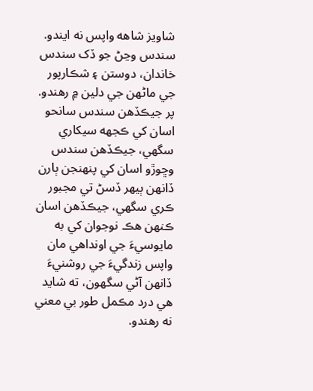شاويز شاهه واپس نه ايندو. سندس وڃڻ جو ڏک سندس خاندان، دوستن ۽ شڪارپور جي ماڻهن جي دلين ۾ رهندو. پر جيڪڏهن سندس سانحو اسان کي ڪجهه سيکاري سگهي، جيڪڏهن سندس وڇوڙو اسان کي پنهنجن ٻارن ڏانهن ٻيهر ڏسڻ تي مجبور ڪري سگهي، جيڪڏهن اسان ڪنهن هڪ نوجوان کي به مايوسيءَ جي اونداهي مان واپس زندگيءَ جي روشنيءَ ڏانهن آڻي سگهون، ته شايد هي درد مڪمل طور بي معني نه رهندو.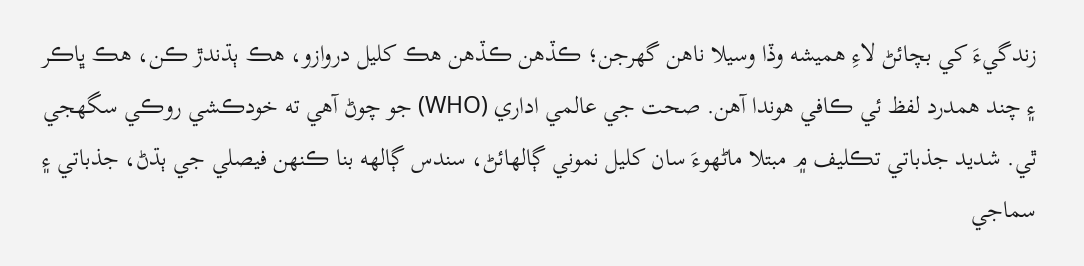زندگيءَ کي بچائڻ لاءِ هميشه وڏا وسيلا ناهن گهرجن؛ ڪڏهن ڪڏهن هڪ کليل دروازو، هڪ ٻڌندڙ ڪن، هڪ ڀاڪر ۽ چند همدرد لفظ ئي ڪافي هوندا آهن. صحت جي عالمي اداري (WHO) جو چوڻ آھي ته خودڪشي روڪي سگهجي ٿي. شديد جذباتي تڪليف ۾ مبتلا ماڻهوءَ سان کليل نموني ڳالهائڻ، سندس ڳالهه بنا ڪنهن فيصلي جي ٻڌڻ، جذباتي ۽ سماجي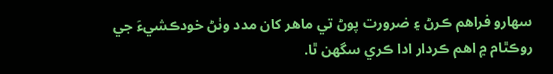سهارو فراهم ڪرڻ ۽ ضرورت پوڻ تي ماهر کان مدد وٺڻ خودڪشيءَ جي روڪٿام ۾ اهم ڪردار ادا ڪري سگهن ٿا.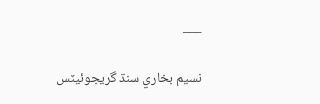___

نسيم بخاري سنڌ گريجوئيٽس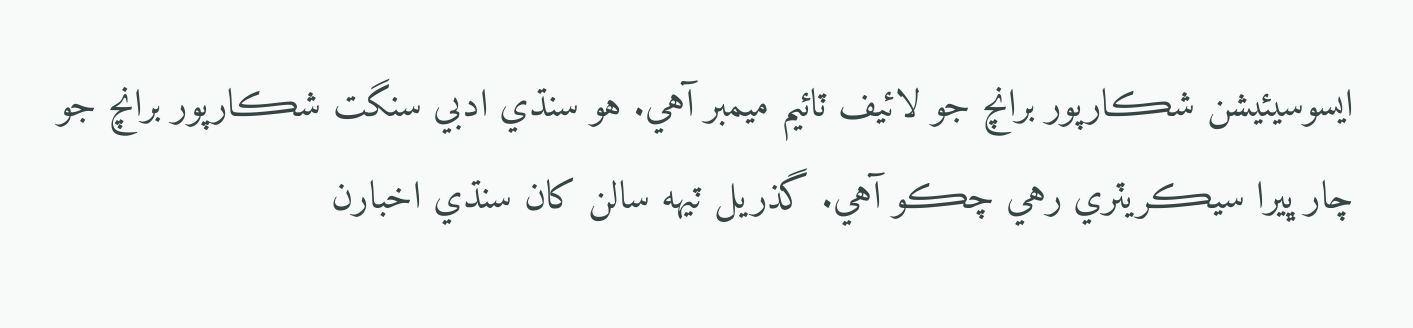ايسوسيئيشن شڪارپور برانچ جو لائيف ٽائيم ميمبر آهي. هو سنڌي ادبي سنگت شڪارپور برانچ جو چار ڀيرا سيڪريٽري رهي چڪو آهي. گذريل ٽيهه سالن کان سنڌي اخبارن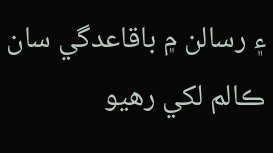۽ رسالن ۾ باقاعدگي سان ڪالم لکي رهيو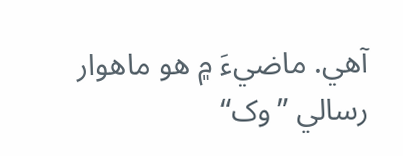آهي. ماضيءَ ۾ هو ماهوار رسالي ”وک“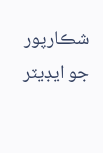شڪارپور جو ايڊيٽر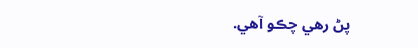پڻ رهي چڪو آهي.